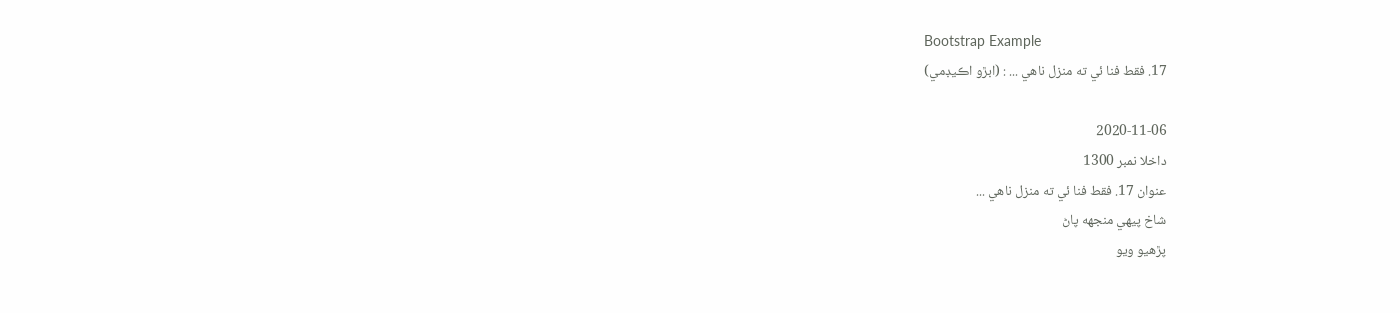Bootstrap Example
17. فقط فنا ئي ته منزل ناهي ... : (ابڙو اڪيڊمي)

2020-11-06
داخلا نمبر 1300
عنوان 17. فقط فنا ئي ته منزل ناهي ...
شاخ پيهي منجهه پاڻ
پڙهيو ويو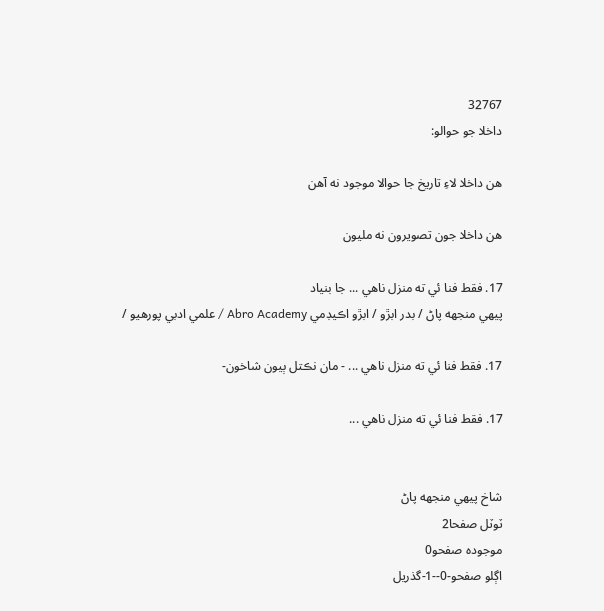32767
داخلا جو حوالو:

هن داخلا لاءِ تاريخ جا حوالا موجود نه آهن

هن داخلا جون تصويرون نه مليون

17. فقط فنا ئي ته منزل ناهي ... جا بنياد
پيهي منجهه پاڻ / بدر ابڙو / ابڙو اڪيڊمي Abro Academy / علمي ادبي پورهيو /

17. فقط فنا ئي ته منزل ناهي ... - مان نڪتل ٻيون شاخون-

17. فقط فنا ئي ته منزل ناهي ...


شاخ پيهي منجهه پاڻ
ٽوٽل صفحا2
موجودہ صفحو0
اڳلو صفحو-0--1-گذريل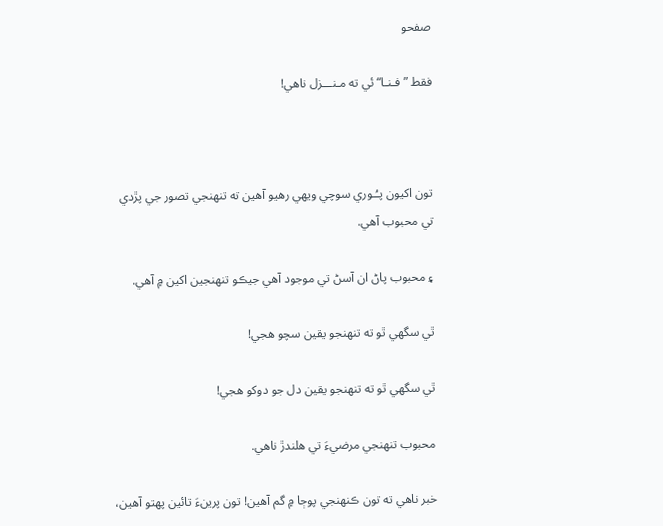صفحو

فقط ”فـنـا“ ئي ته مـنـــزل ناهي!



تون اکيون پـُـوري سوچي ويهي رهيو آهين ته تنهنجي تصور جي پڙدي تي محبوب آهي.

۽ محبوب پاڻ ان آسڻ تي موجود آهي جيڪو تنهنجين اکين ۾ آهي.

ٿي سگھي ٿو ته تنهنجو يقين سچو هجي!

ٿي سگھي ٿو ته تنهنجو يقين دل جو دوکو هجي!

محبوب تنهنجي مرضيءَ تي هلندڙ ناهي.

خبر ناهي ته تون ڪنهنجي پوڄا ۾ گم آهين! تون پرينءَ تائين پهتو آهين،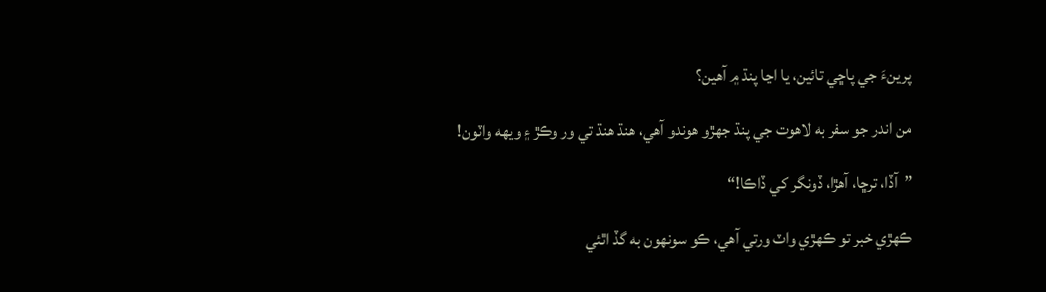پرينءَ جي پاڇي تائين، يا اڃا پنڌ ۾ آهين؟

من اندر جو سفر به لاهوت جي پنڌ جهڙو هوندو آهي، هنڌ هنڌ تي ور وڪڙ ۽ ويهه واٽون!

”آڏا، ترڇا، آهڙا، ڏونگر کي ڏاڪا!“

ڪهڙي خبر تو ڪهڙي واٽ ورتي آهي، ڪو سونهون به گڏ اٿئي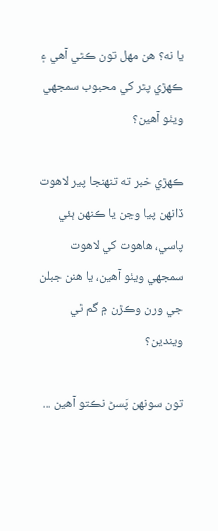يا نه؟ هن مهل تون ڪٿي آهي ۽ ڪهڙي پٿر کي محبوب سمجهي ويٺو آهين؟

ڪهڙي خبر ته تنهنجا پير لاهوت ڏانهن پيا وڃن يا ڪنهن ٻئي پاسي، هاهوت کي لاهوت سمجهي ويٺو آهين، يا هنن جبلن جي ورن وڪڙن ۾ گم ٿي ويندين؟

تون سونهن پَسڻ نڪتو آهين ...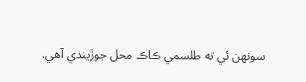سونهن ئي ته طلسمي ڪاڪ محل جوڙيندي آهي.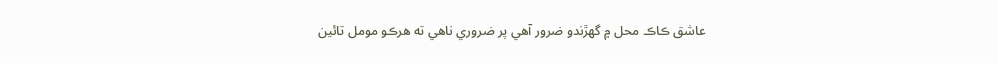عاشق ڪاڪ محل ۾ گھڙندو ضرور آهي پر ضروري ناهي ته هرڪو مومل تائين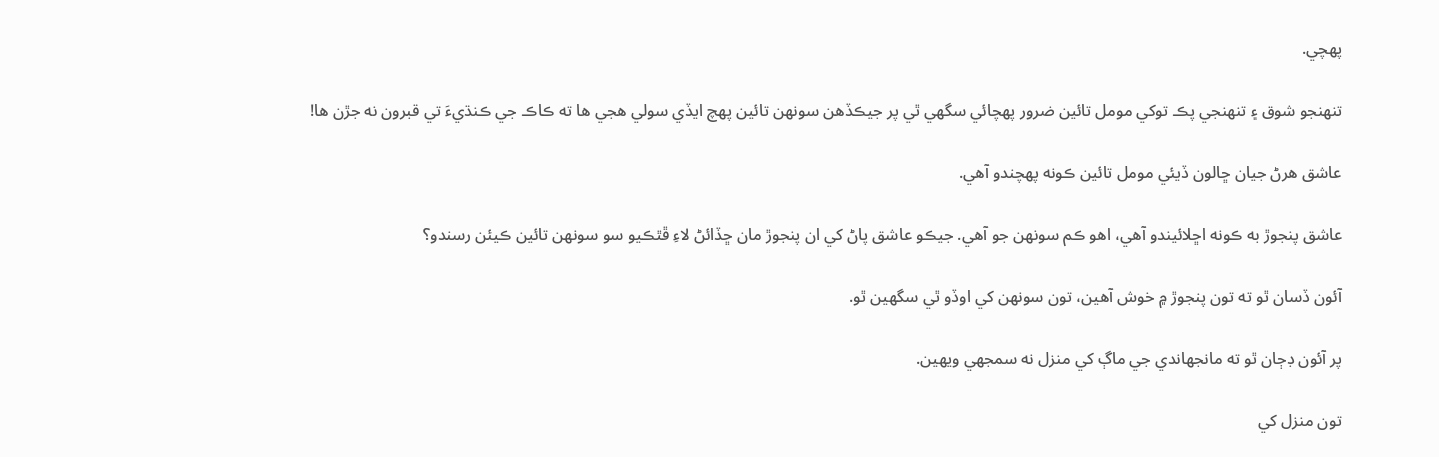پهچي.

تنهنجو شوق ۽ تنهنجي پڪ توکي مومل تائين ضرور پهچائي سگھي ٿي پر جيڪڏهن سونهن تائين پهچ ايڏي سولي هجي ها ته ڪاڪ جي ڪنڌيءَ تي قبرون نه جڙن ها!

عاشق هرڻ جيان ڇالون ڏيئي مومل تائين ڪونه پهچندو آهي.

عاشق پنجوڙ به ڪونه اڇلائيندو آهي، اهو ڪم سونهن جو آهي. جيڪو عاشق پاڻ کي ان پنجوڙ مان ڇڏائڻ لاءِ ڦٿڪيو سو سونهن تائين ڪيئن رسندو؟

آئون ڏسان ٿو ته تون پنجوڙ ۾ خوش آهين، تون سونهن کي اوڏو ٿي سگھين ٿو.

پر آئون ڊڄان ٿو ته مانجهاندي جي ماڳ کي منزل نه سمجهي ويهين.

تون منزل کي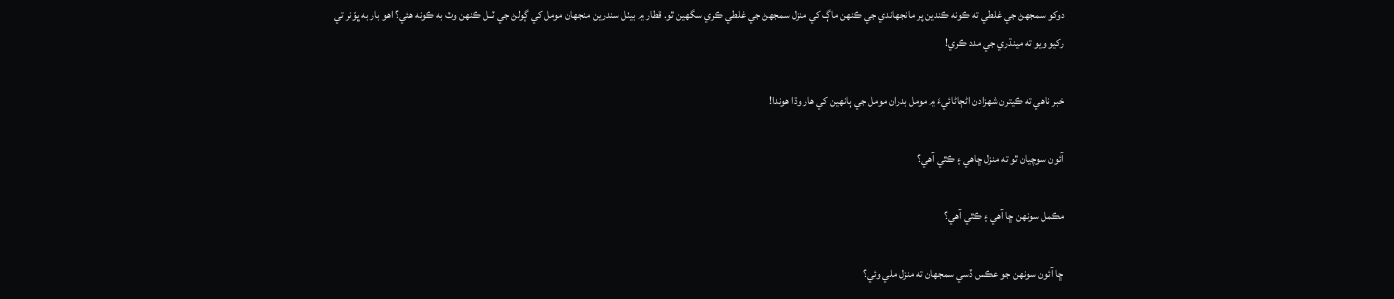دوکو سمجهڻ جي غلطي ته ڪونه ڪندين پر مانجهاندي جي ڪنهن ماڳ کي منزل سمجهڻ جي غلطي ڪري سگھين ٿو. قطار ۾ بيٺل سندرين منجهان مومل کي ڳولڻ جي ٽــل ڪنهن وٽ به ڪونه هئي؟ اهو بار به ڀوّنر تي رکيو ويو ته مينڌري جي مدد ڪري!

خبر ناهي ته ڪيترن شهزادن اڻڄاڻائيءَ ۾ مومل بدران مومل جي ٻانهين کي هار وڌا هوندا!

آئون سوچيان ٿو ته منزل ڇاهي ۽ ڪٿي آهي؟

مڪمل سونهن ڇا آهي ۽ ڪٿي آهي؟

ڇا آئون سونهن جو عڪس ڏسي سمجهان ته منزل ملي وئي؟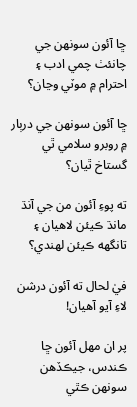ڇا آئون سونهن جي چانئٺ چمي ادب ۽ احترام ۾ موٽي وڃان؟

ڇا آئون سونهن جي درٻار ۾ روبرو سلامي ٿي گستاخ ٿيان؟

ته پوءِ آئون من جي آنڌ مانڌ ڪيئن لاهيان ۽ تانگھه ڪيئن لهندي؟

فيٰ لحال ته آئون درشن لاءِ آيو آهيان!

پر ان مهل آئون ڇا ڪندس، جيڪڏهن سونهن ڪٿي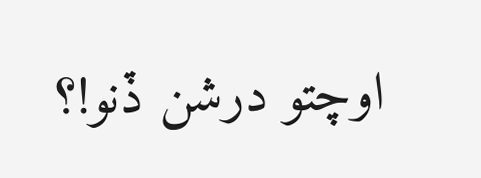اوچتو درشن ڏنو!؟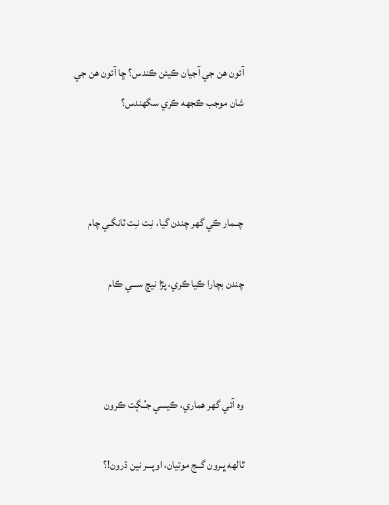آئون هن جي آجيان ڪيئن ڪندس؟ ڇا آئون هن جي شان موجب ڪجهه ڪري سگھندس؟



چــمار ڪي گھر چندن گيا، نـِت نـِت ٽانگـي چام

چندن بچارا ڪيا ڪري، پڙا نيچ ســـي ڪام



وه آئي گھر هماري، ڪيسي جـُـڳت ڪرون

ٿالهه ڀـرون گــج موتيان، اوپـــر نين ڌرون!؟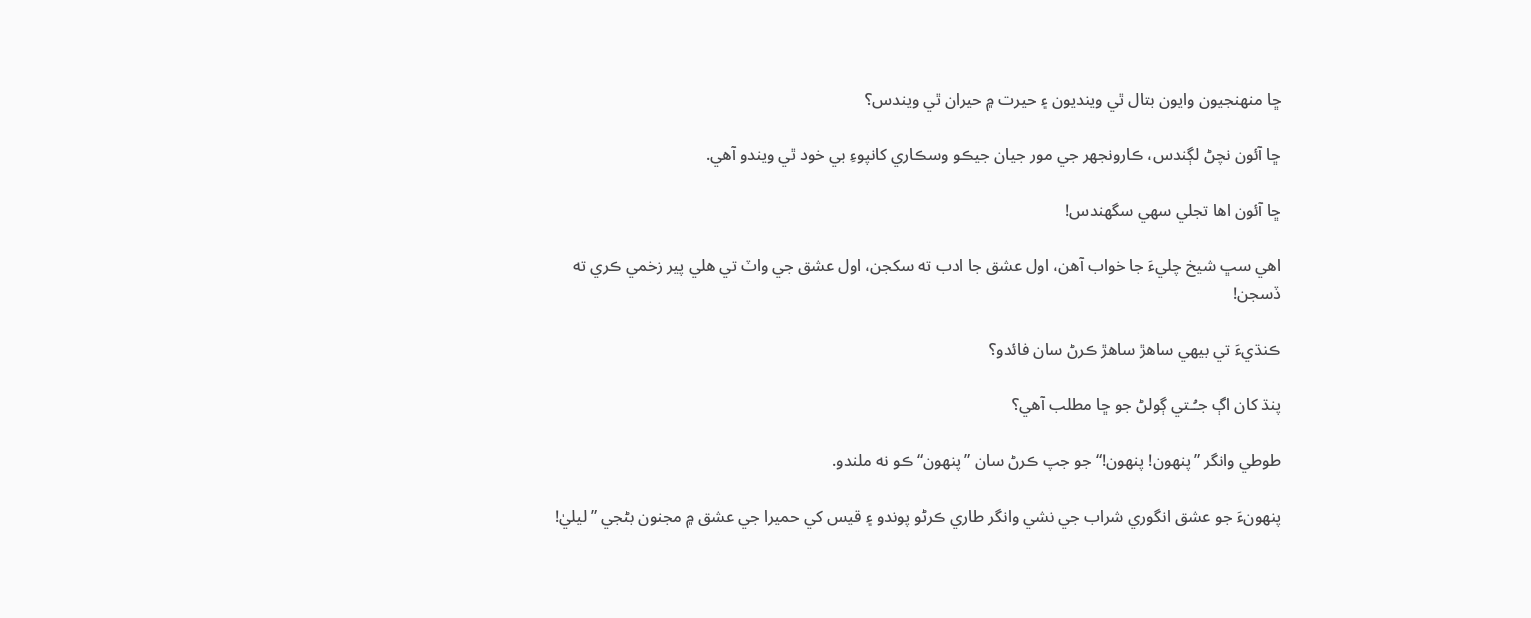ڇا منهنجيون وايون بتال ٿي وينديون ۽ حيرت ۾ حيران ٿي ويندس؟

ڇا آئون نچڻ لڳندس، ڪارونجهر جي مور جيان جيڪو وسڪاري کانپوءِ بي خود ٿي ويندو آهي.

ڇا آئون اها تجلي سهي سگھندس!

اهي سڀ شيخ چليءَ جا خواب آهن، اول عشق جا ادب ته سکجن، اول عشق جي واٽ تي هلي پير زخمي ڪري ته ڏسجن!

ڪنڌيءَ تي بيهي ساهڙ ساهڙ ڪرڻ سان فائدو؟

پنڌ کان اڳ جـُـتي ڳولڻ جو ڇا مطلب آهي؟

طوطي وانگر ”پنهون! پنهون!“ جو جپ ڪرڻ سان ”پنهون“ ڪو نه ملندو.

پنهونءَ جو عشق انگوري شراب جي نشي وانگر طاري ڪرڻو پوندو ۽ قيس کي حميرا جي عشق ۾ مجنون بڻجي ”ليليٰ!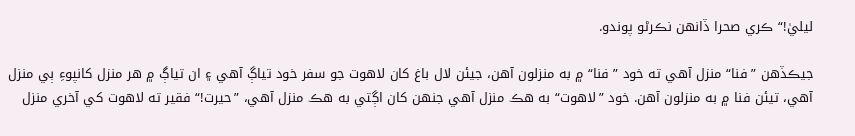ليليٰ!“ ڪري صحرا ڏانهن نڪرڻو پوندو.

جيڪڏهن ”فنا“ منزل آهي ته خود ”فنا“ ۾ به منزلون آهن، جيئن لال باغ کان لاهوت جو سفر خود تياڳ آهي ۽ ان تياڳ ۾ هر منزل کانپوءِ ٻي منزل آهي، تيئن فنا ۾ به منزلون آهن. خود ”لاهوت“ به هڪ منزل آهي جنهن کان اڳتي به هڪ منزل آهي، ”حيرت!“ فقير ته لاهوت کي آخري منزل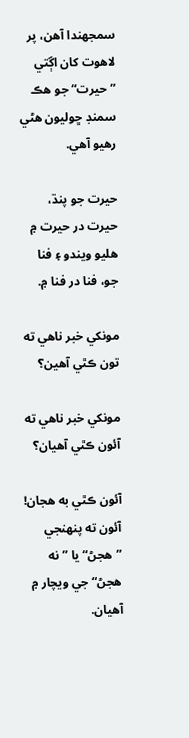سمجهندا آهن، پر لاهوت کان اڳتي ”حيرت“ جو هڪ سمنڊ ڇوليون هڻي رهيو آهي.

حيرت جو پنڌ، حيرت در حيرت ۾ هليو ويندو ۽ فنا جو، فنا در فنا ۾.

مونکي خبر ناهي ته تون ڪٿي آهين؟

مونکي خبر ناهي ته آئون ڪٿي آهيان؟

آئون ڪٿي به هجان! آئون ته پنهنجي ”هجڻ“ يا ”نه هجڻ“ جي ويچار ۾ آهيان.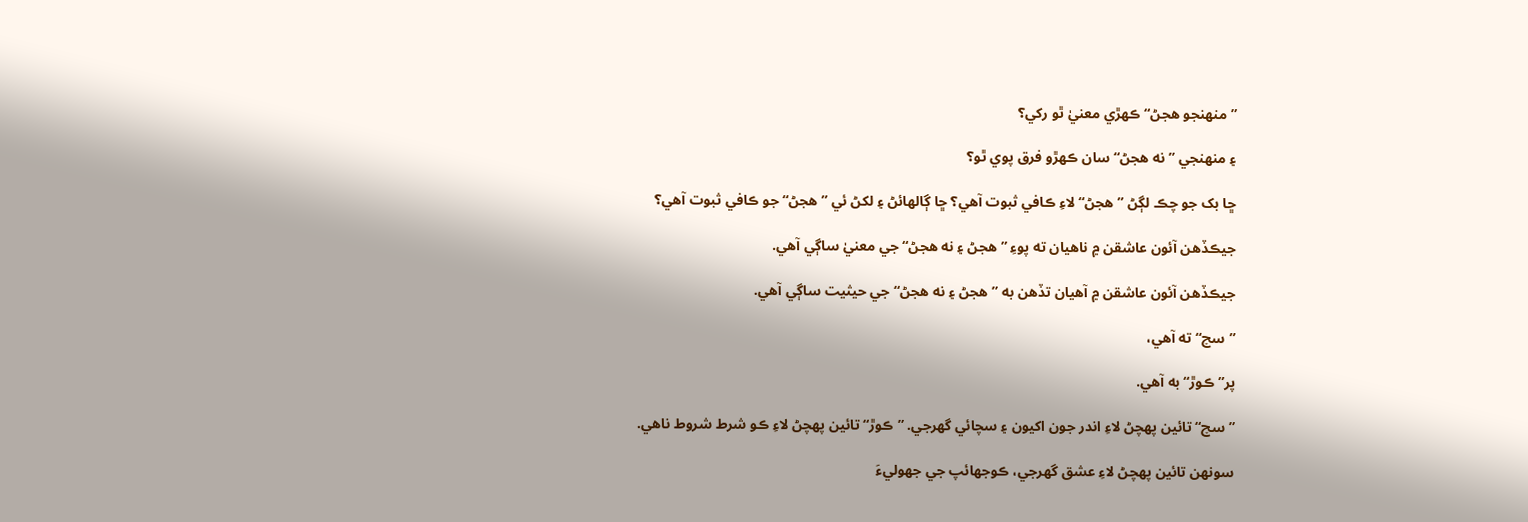”منهنجو هجڻ“ ڪهڙي معنيٰ ٿو رکي؟

۽ منهنجي ”نه هجڻ“ سان ڪهڙو فرق پوي ٿو؟

ڇا بک جو چڪ لڳڻ ”هجڻ“ لاءِ ڪافي ثبوت آهي؟ ڇا ڳالهائڻ ۽ لکڻ ئي ”هجڻ“ جو ڪافي ثبوت آهي؟

جيڪڏهن آئون عاشقن ۾ ناهيان ته پوءِ ”هجڻ ۽ نه هجڻ“ جي معنيٰ ساڳي آهي.

جيڪڏهن آئون عاشقن ۾ آهيان تڏهن به ”هجڻ ۽ نه هجڻ“ جي حيثيت ساڳي آهي.

”سچ“ ته آهي،

پر”ڪوڙ“ به آهي.

”سچ“ تائين پهچڻ لاءِ اندر جون اکيون ۽ سچائي گھرجي. ”ڪوڙ“ تائين پهچڻ لاءِ ڪو شرط شروط ناهي.

سونهن تائين پهچڻ لاءِ عشق گھرجي، ڪوجهائپ جي جهوليءَ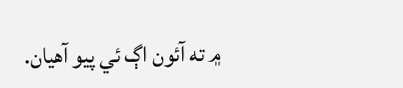۾ ته آئون اڳ ئي پيو آهيان.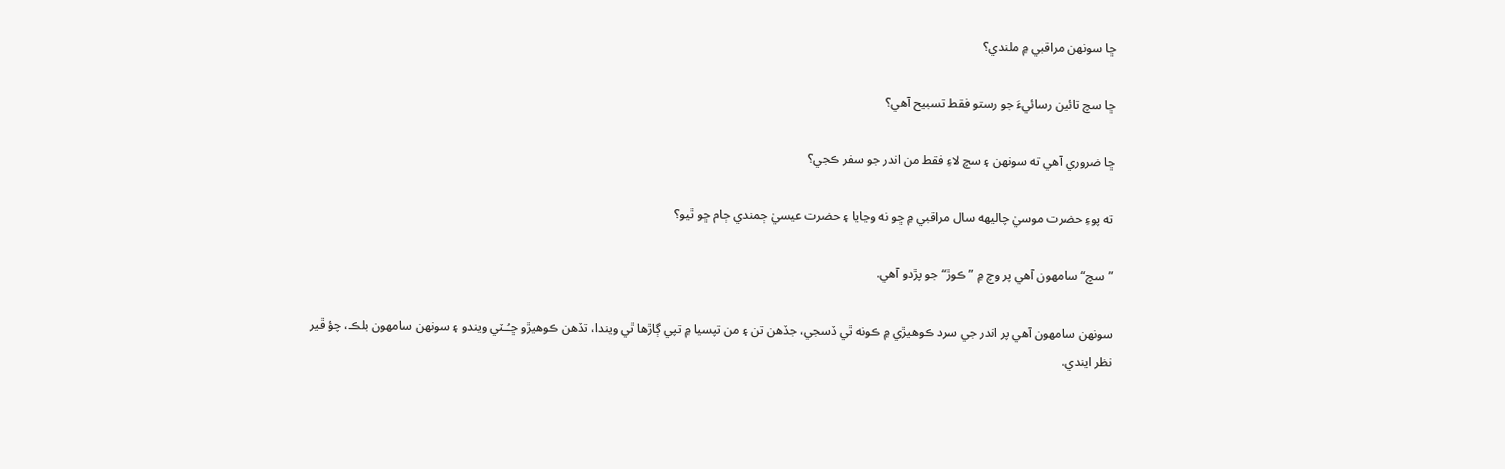ڇا سونهن مراقبي ۾ ملندي؟

ڇا سچ تائين رسائيءَ جو رستو فقط تسبيح آهي؟

ڇا ضروري آهي ته سونهن ۽ سچ لاءِ فقط من اندر جو سفر ڪجي؟

ته پوءِ حضرت موسيٰ چاليهه سال مراقبي ۾ ڇو نه وڃايا ۽ حضرت عيسيٰ ڄمندي ڄام ڇو ٿيو؟

”سچ“ سامهون آهي پر وچ ۾ ”ڪوڙ“ جو پڙدو آهي.

سونهن سامهون آهي پر اندر جي سرد ڪوهيڙي ۾ ڪونه ٿي ڏسجي، جڏهن تن ۽ من تپسيا ۾ تپي ڳاڙها ٿي ويندا، تڏهن ڪوهيڙو ڇـُـٽي ويندو ۽ سونهن سامهون بلڪ، چؤ ڦير نظر ايندي.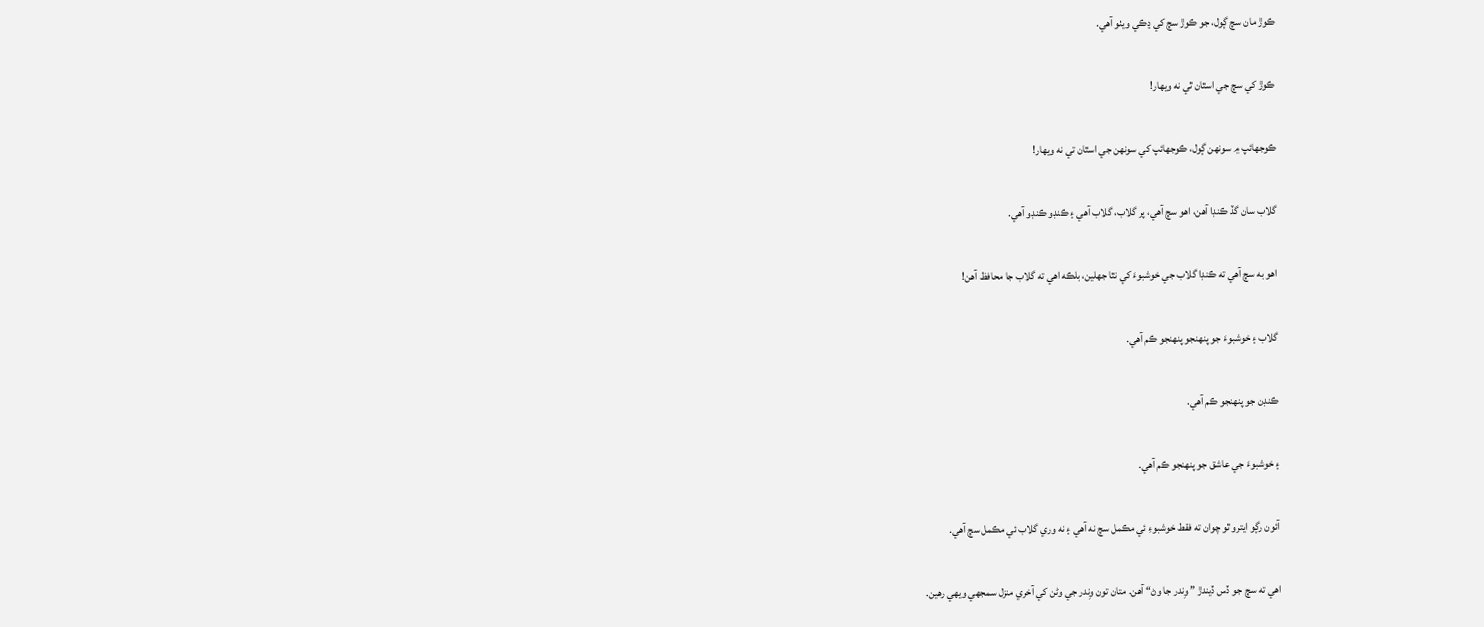ڪوڙ مان سچ ڳول، جو ڪوڙ سچ کي ڍڪي ويٺو آهي.

ڪوڙ کي سچ جي اسٿان ٿي نه ويهار!

ڪوجهائپ ۾ سونهن ڳول، ڪوجهائپ کي سونهن جي اسٿان تي نه ويهار!

گلاب سان گڏ ڪنڊا آهن، اهو سچ آهي، پر گلاب، گلاب آهي ۽ ڪنڊو ڪنڊو آهي.

اهو به سچ آهي ته ڪنڊا گلاب جي خوشبوءَ کي نٿا جهلين، بلڪه اهي ته گلاب جا محافظ آهن!

گلاب ۽ خوشبوءَ جو پنهنجو پنهنجو ڪم آهي.

ڪنڊن جو پنهنجو ڪم آهي.

۽ خوشبوءَ جي عاشق جو پنهنجو ڪم آهي.

آئون رڳو ايترو ٿو چوان ته فقط خوشبوءِ ئي مڪمل سچ نه آهي ۽ نه وري گلاب ئي مڪمل سچ آهي.

اهي ته سچ جو ڏس ڏيندڙ ” وِندر جا وڻ“ آهن. متان تون وِندر جي وڻن کي آخري منزل سمجهي ويهي رهين.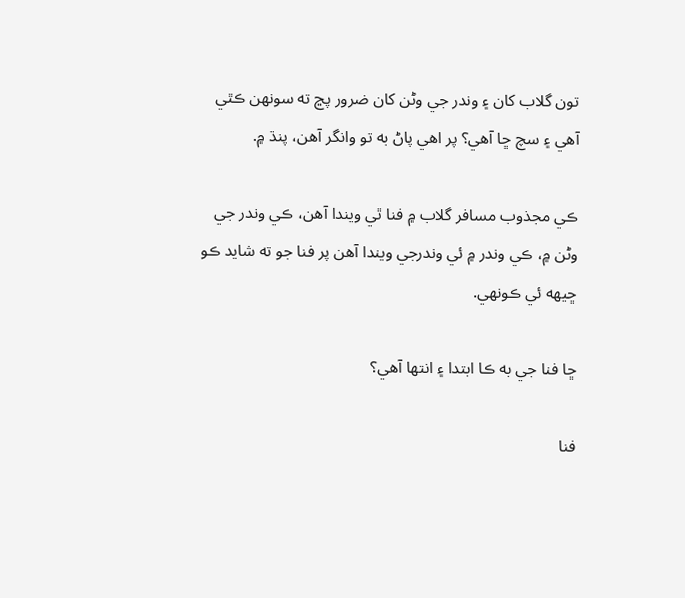تون گلاب کان ۽ وندر جي وڻن کان ضرور پڇ ته سونهن ڪٿي آهي ۽ سچ ڇا آهي؟ پر اهي پاڻ به تو وانگر آهن، پنڌ ۾.

ڪي مجذوب مسافر گلاب ۾ فنا ٿي ويندا آهن، ڪي وندر جي وڻن ۾، ڪي وندر ۾ ئي وندرجي ويندا آهن پر فنا جو ته شايد ڪو ڇيهه ئي ڪونهي.

ڇا فنا جي به ڪا ابتدا ۽ انتها آهي؟

فنا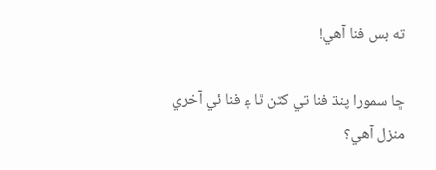ته بس فنا آهي!

ڇا سمورا پنڌ فنا تي کٽن ٿا ۽ فنا ئي آخري منزل آهي؟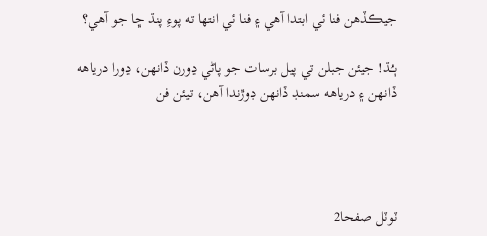جيڪڏهن فنا ئي ابتدا آهي ۽ فنا ئي انتها ته پوءِ پنڌ ڇا جو آهي؟

ٻـُـڌ! جيئن جبلن تي پيل برسات جو پاڻي ڍورن ڏانهن، ڍورا درياهه ڏانهن ۽ درياهه سمنڊ ڏانهن ڊوڙندا آهن، تيئن فن




ٽوٽل صفحا2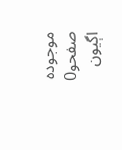موجودہ صفحو0
اڳيون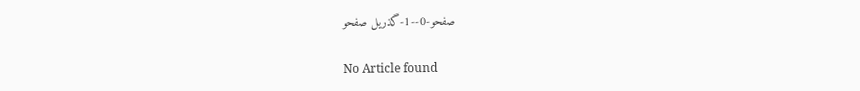صفحو-0--1-گذريل صفحو

No Article found